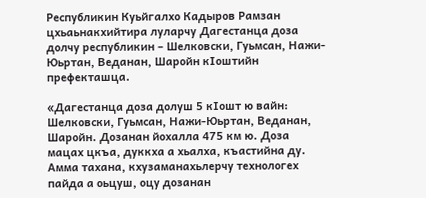Республикин Куьйгалхо Кадыров Рамзан цхьаьнакхийтира луларчу Дагестанца доза долчу республикин – Шелковски, Гуьмсан, Нажи-Юьртан, Веданан, Шаройн кIоштийн префекташца.

«Дагестанца доза долуш 5 кIошт ю вайн: Шелковски, Гуьмсан, Нажи-Юьртан, Веданан, Шаройн. Дозанан йохалла 475 км ю. Доза мацах цкъа, дуккха а хьалха, къастийна ду. Амма тахана, кхузаманахьлерчу технологех пайда а оьцуш, оцу дозанан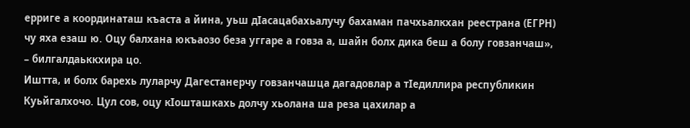ерриге а координаташ къаста а йина, уьш дIасацабахьалучу бахаман пачхьалкхан реестрана (ЕГРН) чу яха езаш ю. Оцу балхана юкъаозо беза уггаре а говза а, шайн болх дика беш а болу говзанчаш», – билгалдаьккхира цо.
Иштта, и болх барехь луларчу Дагестанерчу говзанчашца дагадовлар а тIедиллира республикин Куьйгалхочо. Цул сов, оцу кIошташкахь долчу хьолана ша реза цахилар а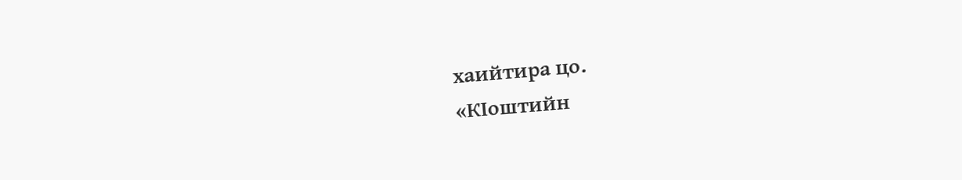хаийтира цо.
«КIоштийн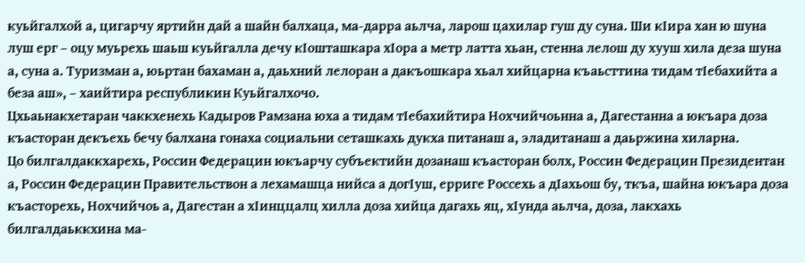куьйгалхой а, цигарчу яртийн дай а шайн балхаца, ма-дарра аьлча, ларош цахилар гуш ду суна. Ши кIира хан ю шуна луш ерг – оцу муьрехь шаьш куьйгалла дечу кIошташкара хIора а метр латта хьан, стенна лелош ду хууш хила деза шуна а, суна а. Туризман а, юьртан бахаман а, даьхний лелоран а дакъошкара хьал хийцарна къаьсттина тидам тIебахийта а беза аш», – хаийтира республикин Куьйгалхочо.
Цхьаьнакхетаран чаккхенехь Кадыров Рамзана юха а тидам тIебахийтира Нохчийчоьнна а, Дагестанна а юкъара доза къасторан декъехь бечу балхана гонаха социальни сеташкахь дукха питанаш а, эладитанаш а даьржина хиларна.
Цо билгалдаккхарехь, Россин Федерацин юкъарчу субъектийн дозанаш къасторан болх, Россин Федерацин Президентан а, Россин Федерацин Правительствон а лехамашца нийса а догIуш, ерриге Россехь а дIахьош бу, ткъа, шайна юкъара доза къасторехь, Нохчийчоь а, Дагестан а хIинццалц хилла доза хийца дагахь яц, хIунда аьлча, доза, лакхахь билгалдаьккхина ма-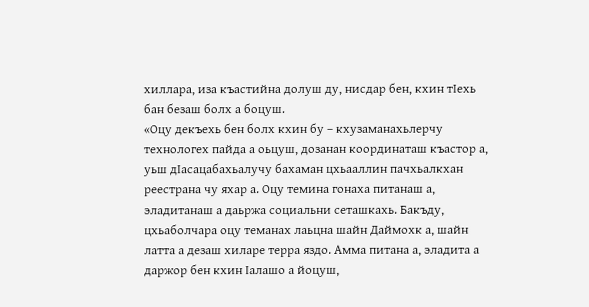хиллара, иза къастийна долуш ду, нисдар бен, кхин тIехь бан безаш болх а боцуш.
«Оцу декъехь бен болх кхин бу – кхузаманахьлерчу технологех пайда а оьцуш, дозанан координаташ къастор а, уьш дIасацабахьалучу бахаман цхьааллин пачхьалкхан реестрана чу яхар а. Оцу темина гонаха питанаш а, эладитанаш а даьржа социальни сеташкахь. Бакъду, цхьаболчара оцу теманах лаьцна шайн Даймохк а, шайн латта а дезаш хиларе терра яздо. Амма питана а, эладита а даржор бен кхин Iалашо а йоцуш,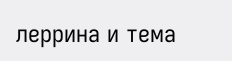леррина и тема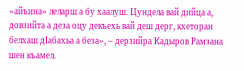«айъина» леларш а бу хаалуш. Цундела вай дийца а, довзийта а деза оцу декъехь вай деш дерг, кхеторан белхаш дIабахьа а беза», – дерзийра Кадыров Рамзана шен къамел.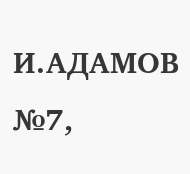И.АДАМОВ
№7,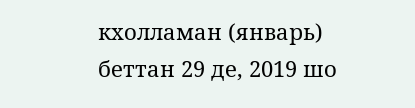кхолламан (январь) беттан 29 де, 2019 шо